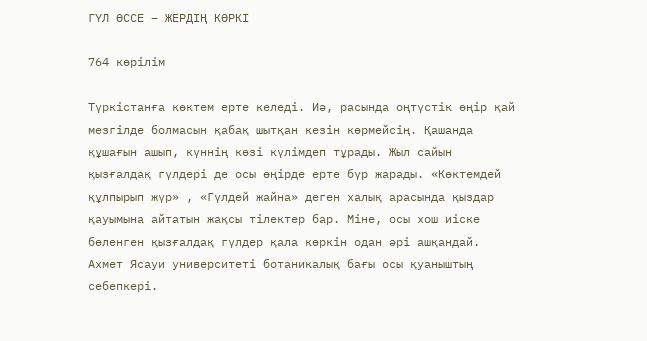ГҮЛ ӨССЕ – ЖЕРДІҢ КӨРКІ

764 көрілім

Түркістанға көктем ерте келеді. Иә, расында оңтүстік өңір қай мезгілде болмасын қабақ шытқан кезін көрмейсің. Қашанда құшағын ашып, күннің көзі күлімдеп тұрады. Жыл сайын қызғалдақ гүлдері де осы өңірде ерте бүр жарады. «Көктемдей құлпырып жүр» , «Гүлдей жайна» деген халық арасында қыздар қауымына айтатын жақсы тілектер бар. Міне, осы хош иіске бөленген қызғалдақ гүлдер қала көркін одан әрі ашқандай. Ахмет Ясауи университеті ботаникалық бағы осы қуаныштың себепкері.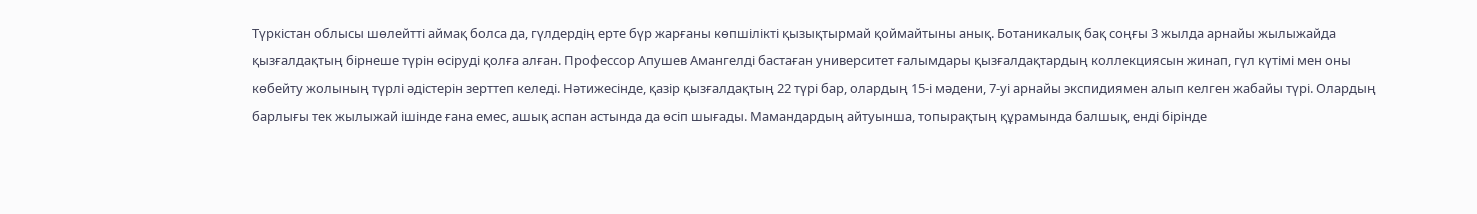Түркістан облысы шөлейтті аймақ болса да, гүлдердің ерте бүр жарғаны көпшілікті қызықтырмай қоймайтыны анық. Ботаникалық бақ соңғы 3 жылда арнайы жылыжайда қызғалдақтың бірнеше түрін өсіруді қолға алған. Профессор Апушев Амангелді бастаған университет ғалымдары қызғалдақтардың коллекциясын жинап, гүл күтімі мен оны көбейту жолының түрлі әдістерін зерттеп келеді. Нәтижесінде, қазір қызғалдақтың 22 түрі бар, олардың 15-і мәдени, 7-уі арнайы экспидиямен алып келген жабайы түрі. Олардың барлығы тек жылыжай ішінде ғана емес, ашық аспан астында да өсіп шығады. Мамандардың айтуынша, топырақтың құрамында балшық, енді бірінде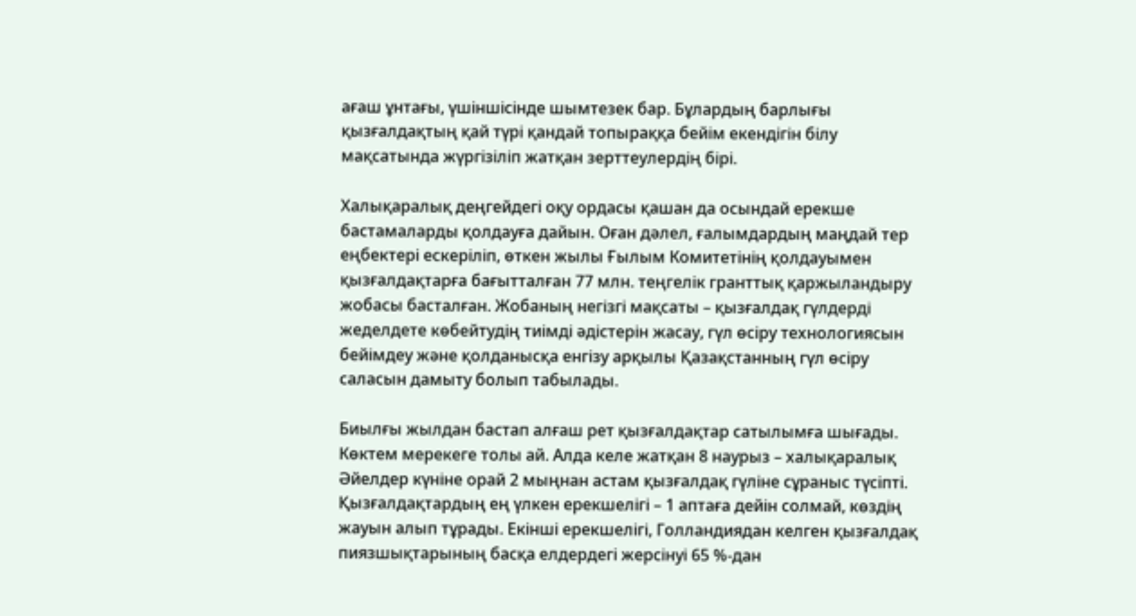ағаш ұнтағы, үшіншісінде шымтезек бар. Бұлардың барлығы қызғалдақтың қай түрі қандай топыраққа бейім екендігін білу мақсатында жүргізіліп жатқан зерттеулердің бірі.

Халықаралық деңгейдегі оқу ордасы қашан да осындай ерекше бастамаларды қолдауға дайын. Оған дәлел, ғалымдардың маңдай тер еңбектері ескеріліп, өткен жылы Ғылым Комитетінің қолдауымен қызғалдақтарға бағытталған 77 млн. теңгелік гранттық қаржыландыру жобасы басталған. Жобаның негізгі мақсаты – қызғалдақ гүлдерді жеделдете көбейтудің тиімді әдістерін жасау, гүл өсіру технологиясын бейімдеу және қолданысқа енгізу арқылы Қазақстанның гүл өсіру саласын дамыту болып табылады.

Биылғы жылдан бастап алғаш рет қызғалдақтар сатылымға шығады. Көктем мерекеге толы ай. Алда келе жатқан 8 наурыз – халықаралық Әйелдер күніне орай 2 мыңнан астам қызғалдақ гүліне сұраныс түсіпті. Қызғалдақтардың ең үлкен ерекшелігі – 1 аптаға дейін солмай, көздің жауын алып тұрады. Екінші ерекшелігі, Голландиядан келген қызғалдақ пиязшықтарының басқа елдердегі жерсінуі 65 %-дан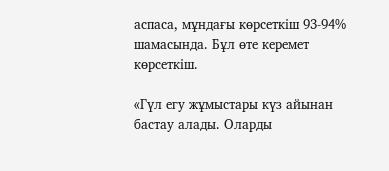аспаса, мұндағы көрсеткіш 93-94% шамасында. Бұл өте керемет көрсеткіш.

«Гүл егу жұмыстары күз айынан бастау алады. Оларды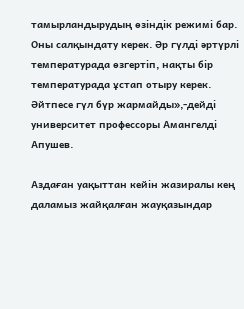тамырландырудың өзіндік режимі бар. Оны салқындату керек. Әр гүлді әртүрлі температурада өзгертіп, нақты бір температурада ұстап отыру керек. Әйтпесе гүл бүр жармайды»,-дейді университет профессоры Амангелді Апушев.

Аздаған уақыттан кейін жазиралы кең даламыз жайқалған жауқазындар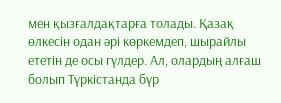мен қызғалдақтарға толады. Қазақ өлкесін одан әрі көркемдеп, шырайлы ететін де осы гүлдер. Ал, олардың алғаш болып Түркістанда бүр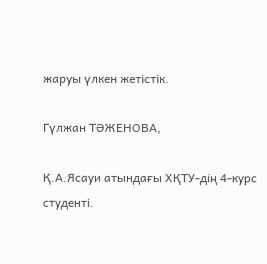жаруы үлкен жетістік.

Гүлжан ТӘЖЕНОВА,

Қ.А.Ясауи атындағы ХҚТУ-дің 4-курс студенті.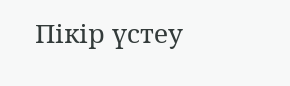Пікір үстеу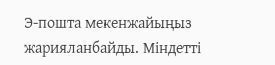Э-пошта мекенжайыңыз жарияланбайды. Міндетті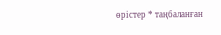өрістер * таңбаланған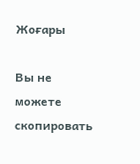Жоғары

Вы не можете скопировать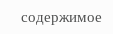содержимое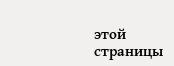этой страницы